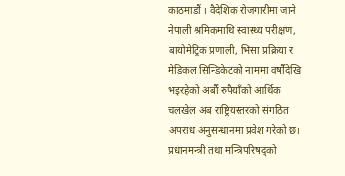काठमाडौं । वैदेशिक रोजगारीमा जाने नेपाली श्रमिकमाथि स्वास्थ्य परीक्षण, बायोमेट्रिक प्रणाली, भिसा प्रक्रिया र मेडिकल सिन्डिकेटको नाममा वर्षौंदेखि भइरहेको अर्बौं रुपैयाँको आर्थिक चलखेल अब राष्ट्रियस्तरको संगठित अपराध अनुसन्धानमा प्रवेश गरेको छ। प्रधानमन्त्री तथा मन्त्रिपरिषद्को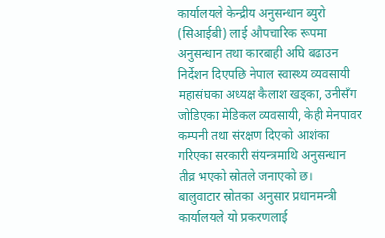कार्यालयले केन्द्रीय अनुसन्धान ब्युरो (सिआईबी) लाई औपचारिक रूपमा अनुसन्धान तथा कारबाही अघि बढाउन निर्देशन दिएपछि नेपाल स्वास्थ्य व्यवसायी महासंघका अध्यक्ष कैलाश खड्का, उनीसँग जोडिएका मेडिकल व्यवसायी, केही मेनपावर कम्पनी तथा संरक्षण दिएको आशंका गरिएका सरकारी संयन्त्रमाथि अनुसन्धान तीव्र भएको स्रोतले जनाएको छ।
बालुवाटार स्रोतका अनुसार प्रधानमन्त्री कार्यालयले यो प्रकरणलाई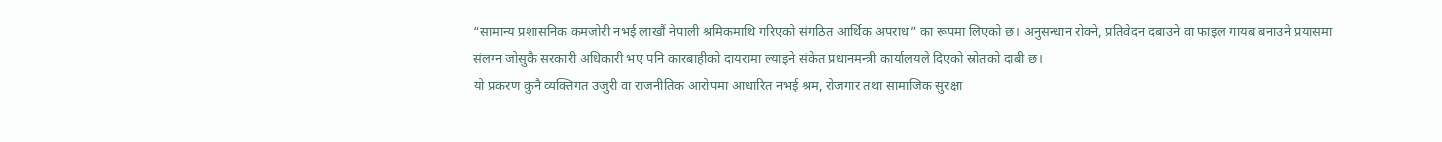“सामान्य प्रशासनिक कमजोरी नभई लाखौं नेपाली श्रमिकमाथि गरिएको संगठित आर्थिक अपराध” का रूपमा लिएको छ। अनुसन्धान रोक्ने, प्रतिवेदन दबाउने वा फाइल गायब बनाउने प्रयासमा संलग्न जोसुकै सरकारी अधिकारी भए पनि कारबाहीको दायरामा ल्याइने संकेत प्रधानमन्त्री कार्यालयले दिएको स्रोतको दाबी छ।
यो प्रकरण कुनै व्यक्तिगत उजुरी वा राजनीतिक आरोपमा आधारित नभई श्रम, रोजगार तथा सामाजिक सुरक्षा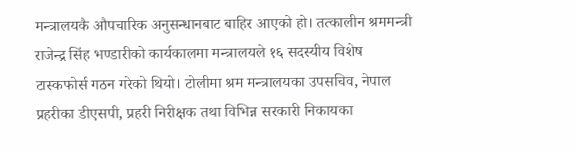मन्त्रालयकै औपचारिक अनुसन्धानबाट बाहिर आएको हो। तत्कालीन श्रममन्त्री राजेन्द्र सिंह भण्डारीको कार्यकालमा मन्त्रालयले १६ सदस्यीय विशेष टास्कफोर्स गठन गरेको थियो। टोलीमा श्रम मन्त्रालयका उपसचिव, नेपाल प्रहरीका डीएसपी, प्रहरी निरीक्षक तथा विभिन्न सरकारी निकायका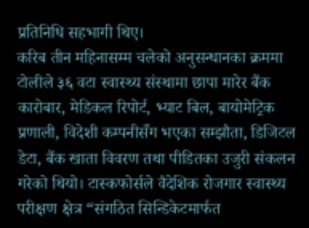प्रतिनिधि सहभागी थिए।
करिब तीन महिनासम्म चलेको अनुसन्धानका क्रममा टोलीले ३६ वटा स्वास्थ्य संस्थामा छापा मारेर बैंक कारोबार, मेडिकल रिपोर्ट, भ्याट बिल, बायोमेट्रिक प्रणाली, विदेशी कम्पनीसँग भएका सम्झौता, डिजिटल डेटा, बैंक खाता विवरण तथा पीडितका उजुरी संकलन गरेको थियो। टास्कफोर्सले वैदेशिक रोजगार स्वास्थ्य परीक्षण क्षेत्र “संगठित सिन्डिकेटमार्फत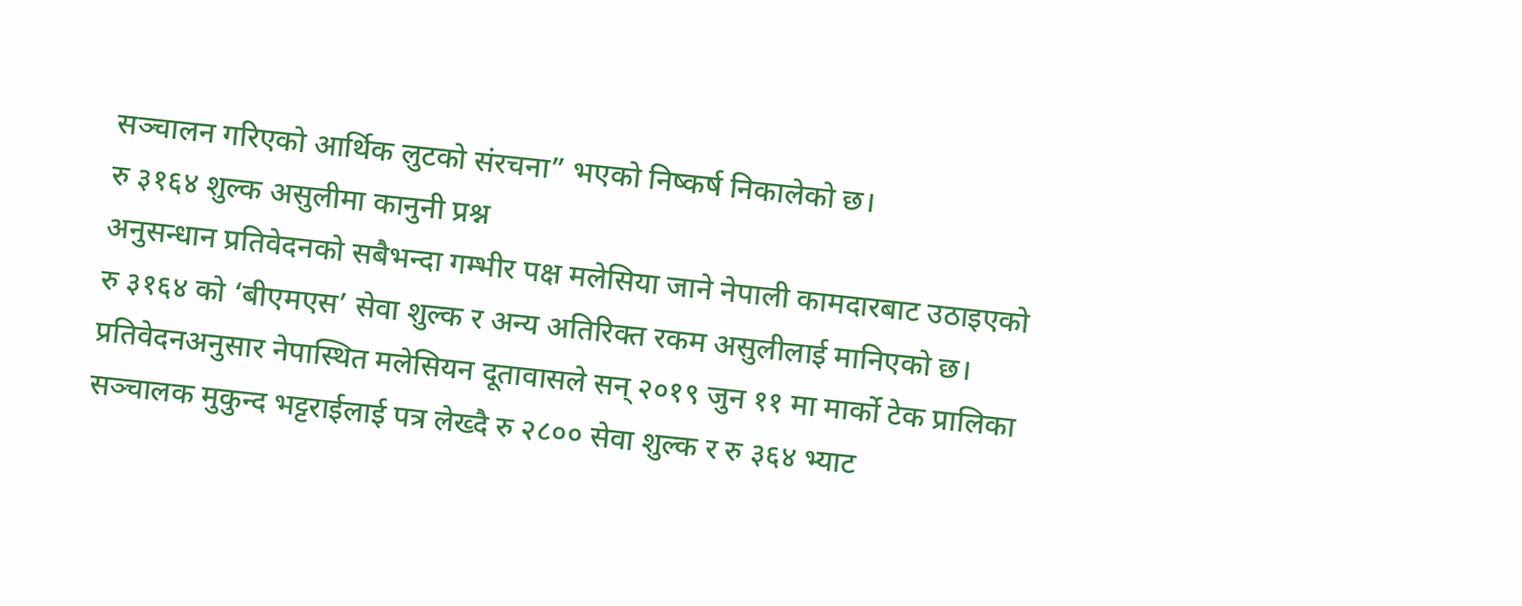सञ्चालन गरिएको आर्थिक लुटको संरचना” भएको निष्कर्ष निकालेको छ।
रु ३१६४ शुल्क असुलीमा कानुनी प्रश्न
अनुसन्धान प्रतिवेदनको सबैभन्दा गम्भीर पक्ष मलेसिया जाने नेपाली कामदारबाट उठाइएको रु ३१६४ को ‘बीएमएस’ सेवा शुल्क र अन्य अतिरिक्त रकम असुलीलाई मानिएको छ। प्रतिवेदनअनुसार नेपास्थित मलेसियन दूतावासले सन् २०१९ जुन ११ मा मार्को टेक प्रालिका सञ्चालक मुकुन्द भट्टराईलाई पत्र लेख्दै रु २८०० सेवा शुल्क र रु ३६४ भ्याट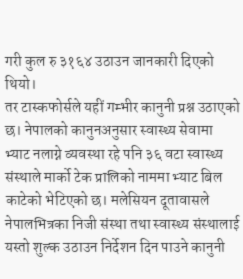गरी कुल रु ३१६४ उठाउन जानकारी दिएको थियो।
तर टास्कफोर्सले यहीं गम्भीर कानुनी प्रश्न उठाएको छ। नेपालको कानुनअनुसार स्वास्थ्य सेवामा भ्याट नलाग्ने व्यवस्था रहे पनि ३६ वटा स्वास्थ्य संस्थाले मार्को टेक प्रालिको नाममा भ्याट बिल काटेको भेटिएको छ। मलेसियन दूतावासले नेपालभित्रका निजी संस्था तथा स्वास्थ्य संस्थालाई यस्तो शुल्क उठाउन निर्देशन दिन पाउने कानुनी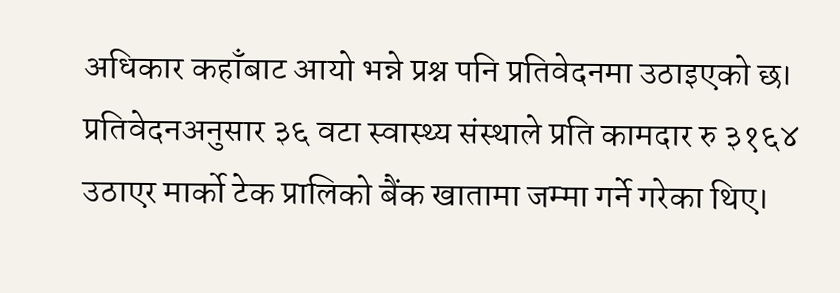अधिकार कहाँबाट आयो भन्ने प्रश्न पनि प्रतिवेदनमा उठाइएको छ।
प्रतिवेदनअनुसार ३६ वटा स्वास्थ्य संस्थाले प्रति कामदार रु ३१६४ उठाएर मार्को टेक प्रालिको बैंक खातामा जम्मा गर्ने गरेका थिए।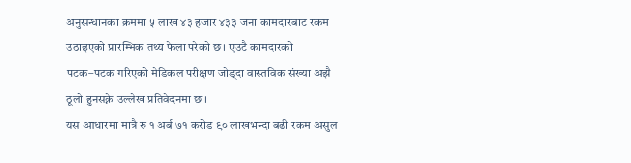अनुसन्धानका क्रममा ५ लाख ४३ हजार ४३३ जना कामदारबाट रकम उठाइएको प्रारम्भिक तथ्य फेला परेको छ। एउटै कामदारको पटक–पटक गरिएको मेडिकल परीक्षण जोड्दा वास्तविक संख्या अझै ठूलो हुनसक्ने उल्लेख प्रतिवेदनमा छ।
यस आधारमा मात्रै रु १ अर्ब ७१ करोड ९० लाखभन्दा बढी रकम असुल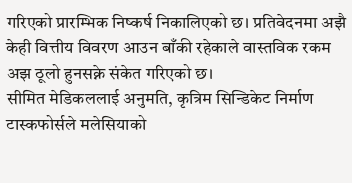गरिएको प्रारम्भिक निष्कर्ष निकालिएको छ। प्रतिवेदनमा अझै केही वित्तीय विवरण आउन बाँकी रहेकाले वास्तविक रकम अझ ठूलो हुनसक्ने संकेत गरिएको छ।
सीमित मेडिकललाई अनुमति, कृत्रिम सिन्डिकेट निर्माण
टास्कफोर्सले मलेसियाको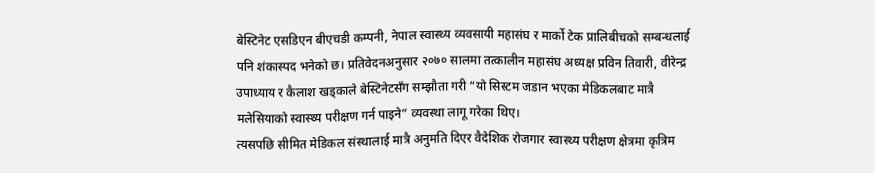बेस्टिनेट एसडिएन बीएचडी कम्पनी, नेपाल स्वास्थ्य व्यवसायी महासंघ र मार्को टेक प्रालिबीचको सम्बन्धलाई पनि शंकास्पद भनेको छ। प्रतिवेदनअनुसार २०७० सालमा तत्कालीन महासंघ अध्यक्ष प्रविन तिवारी, वीरेन्द्र उपाध्याय र कैलाश खड्काले बेस्टिनेटसँग सम्झौता गरी “यो सिस्टम जडान भएका मेडिकलबाट मात्रै मलेसियाको स्वास्थ्य परीक्षण गर्न पाइने” व्यवस्था लागू गरेका थिए।
त्यसपछि सीमित मेडिकल संस्थालाई मात्रै अनुमति दिएर वैदेशिक रोजगार स्वास्थ्य परीक्षण क्षेत्रमा कृत्रिम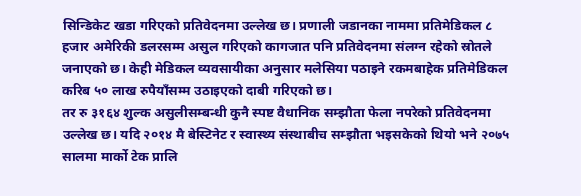सिन्डिकेट खडा गरिएको प्रतिवेदनमा उल्लेख छ। प्रणाली जडानका नाममा प्रतिमेडिकल ८ हजार अमेरिकी डलरसम्म असुल गरिएको कागजात पनि प्रतिवेदनमा संलग्न रहेको स्रोतले जनाएको छ। केही मेडिकल व्यवसायीका अनुसार मलेसिया पठाइने रकमबाहेक प्रतिमेडिकल करिब ५० लाख रुपैयाँसम्म उठाइएको दाबी गरिएको छ।
तर रु ३१६४ शुल्क असुलीसम्बन्धी कुनै स्पष्ट वैधानिक सम्झौता फेला नपरेको प्रतिवेदनमा उल्लेख छ। यदि २०१४ मै बेस्टिनेट र स्वास्थ्य संस्थाबीच सम्झौता भइसकेको थियो भने २०७५ सालमा मार्को टेक प्रालि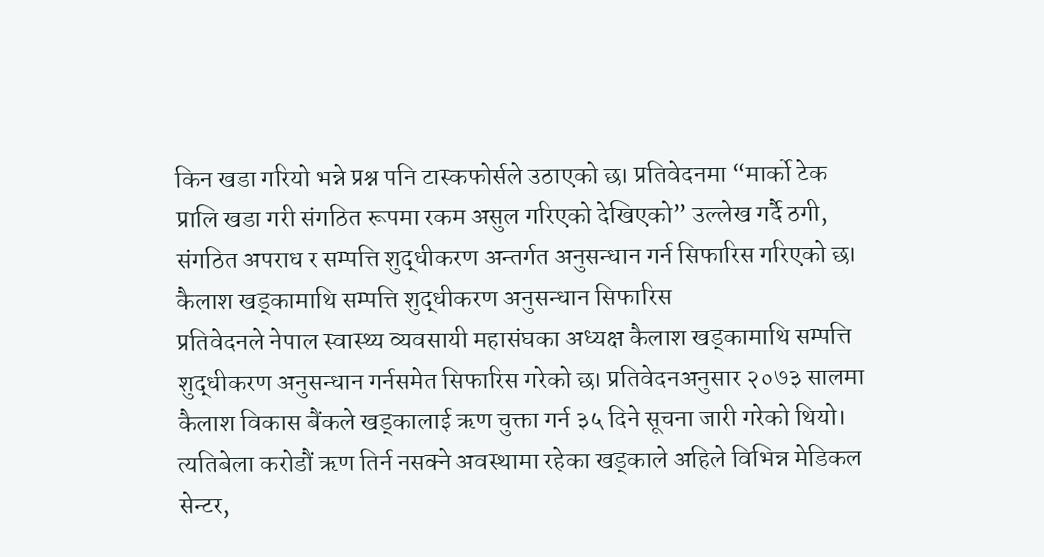किन खडा गरियो भन्ने प्रश्न पनि टास्कफोर्सले उठाएको छ। प्रतिवेदनमा “मार्को टेक प्रालि खडा गरी संगठित रूपमा रकम असुल गरिएको देखिएको” उल्लेख गर्दै ठगी, संगठित अपराध र सम्पत्ति शुद्धीकरण अन्तर्गत अनुसन्धान गर्न सिफारिस गरिएको छ।
कैलाश खड्कामाथि सम्पत्ति शुद्धीकरण अनुसन्धान सिफारिस
प्रतिवेदनले नेपाल स्वास्थ्य व्यवसायी महासंघका अध्यक्ष कैलाश खड्कामाथि सम्पत्ति शुद्धीकरण अनुसन्धान गर्नसमेत सिफारिस गरेको छ। प्रतिवेदनअनुसार २०७३ सालमा कैलाश विकास बैंकले खड्कालाई ऋण चुक्ता गर्न ३५ दिने सूचना जारी गरेको थियो। त्यतिबेला करोडौं ऋण तिर्न नसक्ने अवस्थामा रहेका खड्काले अहिले विभिन्न मेडिकल सेन्टर,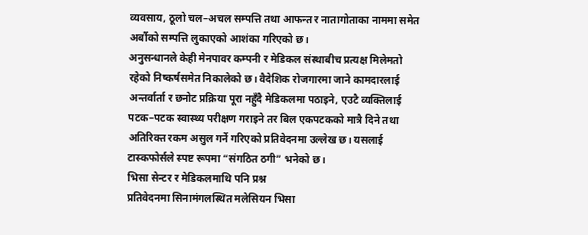व्यवसाय, ठूलो चल–अचल सम्पत्ति तथा आफन्त र नातागोताका नाममा समेत अर्बौंको सम्पत्ति लुकाएको आशंका गरिएको छ।
अनुसन्धानले केही मेनपावर कम्पनी र मेडिकल संस्थाबीच प्रत्यक्ष मिलेमतो रहेको निष्कर्षसमेत निकालेको छ। वैदेशिक रोजगारमा जाने कामदारलाई अन्तर्वार्ता र छनोट प्रक्रिया पूरा नहुँदै मेडिकलमा पठाइने, एउटै व्यक्तिलाई पटक–पटक स्वास्थ्य परीक्षण गराइने तर बिल एकपटकको मात्रै दिने तथा अतिरिक्त रकम असुल गर्ने गरिएको प्रतिवेदनमा उल्लेख छ। यसलाई टास्कफोर्सले स्पष्ट रूपमा “संगठित ठगी” भनेको छ।
भिसा सेन्टर र मेडिकलमाथि पनि प्रश्न
प्रतिवेदनमा सिनामंगलस्थित मलेसियन भिसा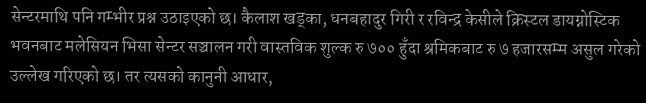सेन्टरमाथि पनि गम्भीर प्रश्न उठाइएको छ। कैलाश खड्का, धनबहादुर गिरी र रविन्द्र केसीले क्रिस्टल डायग्नोस्टिक भवनबाट मलेसियन भिसा सेन्टर सञ्चालन गरी वास्तविक शुल्क रु ७०० हुँदा श्रमिकबाट रु ७ हजारसम्म असुल गरेको उल्लेख गरिएको छ। तर त्यसको कानुनी आधार,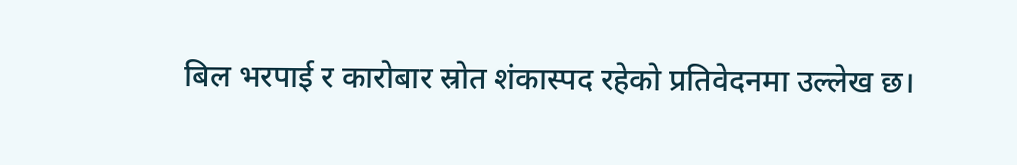बिल भरपाई र कारोबार स्रोत शंकास्पद रहेको प्रतिवेदनमा उल्लेख छ।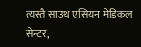त्यस्तै साउथ एसियन मेडिकल सेन्टर,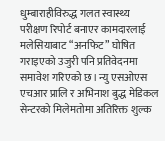धुम्बाराहीविरुद्ध गलत स्वास्थ्य परीक्षण रिपोर्ट बनाएर कामदारलाई मलेसियाबाट “अनफिट” घोषित गराइएको उजुरी पनि प्रतिवेदनमा समावेश गरिएको छ। न्यु एसओएस एचआर प्रालि र अभिनाश बुद्ध मेडिकल सेन्टरको मिलेमतोमा अतिरिक्त शुल्क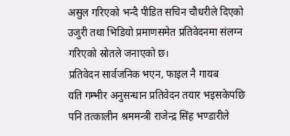असुल गरिएको भन्दै पीडित सचिन चौधरीले दिएको उजुरी तथा भिडियो प्रमाणसमेत प्रतिवेदनमा संलग्न गरिएको स्रोतले जनाएको छ।
प्रतिवेदन सार्वजनिक भएन, फाइल नै गायब
यति गम्भीर अनुसन्धान प्रतिवेदन तयार भइसकेपछि पनि तत्कालीन श्रममन्त्री राजेन्द्र सिंह भण्डारीले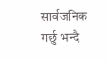सार्वजनिक गर्छु भन्दै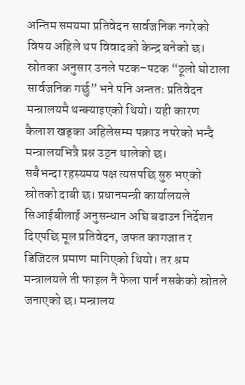अन्तिम समयमा प्रतिवेदन सार्वजनिक नगरेको विषय अहिले थप विवादको केन्द्र बनेको छ। स्रोतका अनुसार उनले पटक–पटक “ठूलो घोटाला सार्वजनिक गर्छु” भने पनि अन्ततः प्रतिवेदन मन्त्रालयमै थन्क्याइएको थियो। यही कारण कैलाश खड्का अहिलेसम्म पक्राउ नपरेको भन्दै मन्त्रालयभित्रै प्रश्न उठ्न थालेको छ।
सबैभन्दा रहस्यमय पक्ष त्यसपछि सुरु भएको स्रोतको दाबी छ। प्रधानमन्त्री कार्यालयले सिआईबीलाई अनुसन्धान अघि बढाउन निर्देशन दिएपछि मूल प्रतिवेदन, जफत कागजात र डिजिटल प्रमाण मागिएको थियो। तर श्रम मन्त्रालयले ती फाइल नै फेला पार्न नसकेको स्रोतले जनाएको छ। मन्त्रालय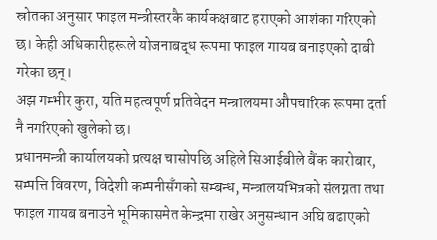स्रोतका अनुसार फाइल मन्त्रीस्तरकै कार्यकक्षबाट हराएको आशंका गरिएको छ। केही अधिकारीहरूले योजनाबद्ध रूपमा फाइल गायब बनाइएको दाबी गरेका छन्।
अझ गम्भीर कुरा, यति महत्वपूर्ण प्रतिवेदन मन्त्रालयमा औपचारिक रूपमा दर्ता नै नगरिएको खुलेको छ।
प्रधानमन्त्री कार्यालयको प्रत्यक्ष चासोपछि अहिले सिआईबीले बैंक कारोबार, सम्पत्ति विवरण, विदेशी कम्पनीसँगको सम्बन्ध, मन्त्रालयभित्रको संलग्नता तथा फाइल गायब बनाउने भूमिकासमेत केन्द्रमा राखेर अनुसन्धान अघि बढाएको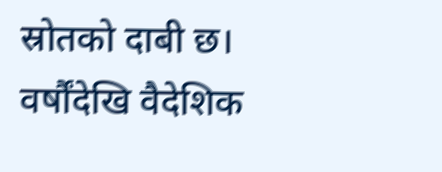स्रोतको दाबी छ।
वर्षौंदेखि वैदेशिक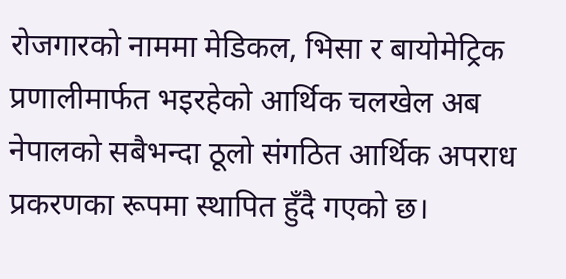रोजगारको नाममा मेडिकल, भिसा र बायोमेट्रिक प्रणालीमार्फत भइरहेको आर्थिक चलखेल अब नेपालको सबैभन्दा ठूलो संगठित आर्थिक अपराध प्रकरणका रूपमा स्थापित हुँदै गएको छ।